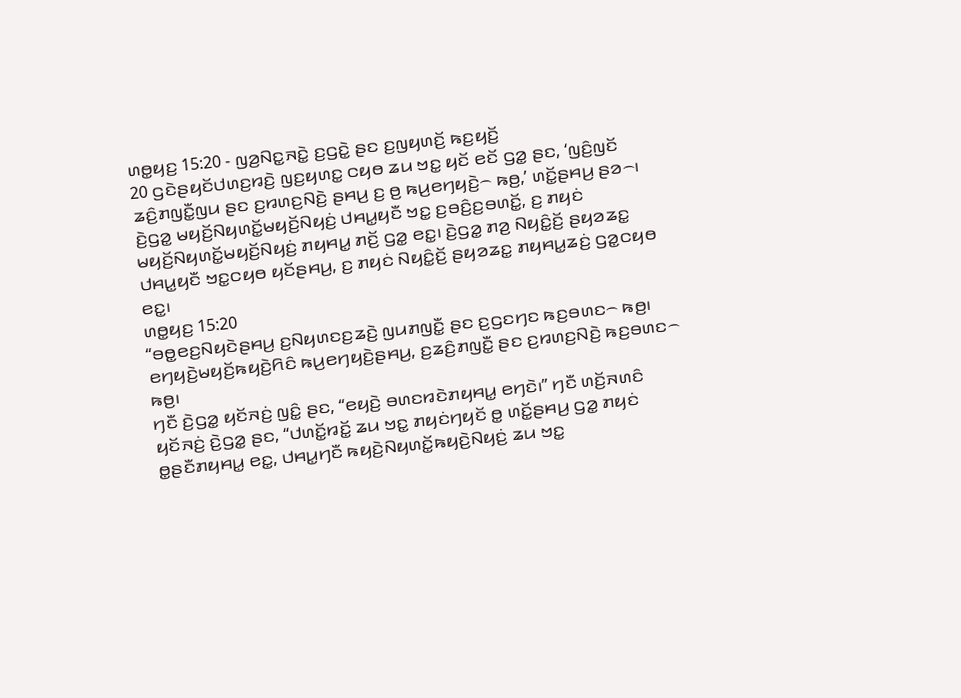ꤛꤥ꤭ꤟꤢ꤬ 15:20 - ꤜꤤ꤬ꤡꤢ꤭ꤏꤢꤧ꤭ ꤢ꤬ꤞꤢꤧ꤭ ꤔꤢ ꤢ꤬ꤜꤟꤛꤢꤩ꤬ ꤒꤢ꤬ꤟꤢꤩ꤬
20 ꤞꤢꤧꤔꤟꤢꤩꤓꤛꤢ꤬ꤙꤢꤧ꤬ ꤜꤢ꤬ꤟꤛꤢ꤭ ꤍꤟꤥ ꤘꤣ ꤠꤢ꤭ ꤟꤢꤩ ꤕꤢꤩ ꤞꤤ꤭ ꤔꤢ, ‘ꤜꤢꤨ꤬ꤜꤢꤩ ꤘꤢꤨ꤬ꤊꤜꤢꤪ꤭ꤜꤣ ꤔꤢ ꤢ꤬ꤙꤛꤢ꤬ꤡꤢꤧ꤬ ꤔꤌꤣ꤬ ꤢ꤬ ꤥ꤬ ꤒꤣ꤬ꤕꤚꤟꤢꤧ꤬꤮ ꤒꤥ꤬,’ ꤛꤢꤩ꤭ꤔꤌꤣ꤬ ꤔꤤ꤮꤯ ꤢꤧ꤬ꤞꤤ꤭ ꤗꤟꤢꤩ꤬ꤡꤟꤛꤢꤩ꤭ꤗꤟꤢꤩ꤬ꤡꤟꤢꤦ꤬ ꤓꤌꤣ꤭ꤟꤢꤪ ꤠꤢ꤭ ꤢ꤬ꤋꤢꤨ꤬ꤢ꤬ꤋꤛꤢꤩ꤭, ꤢ꤬ ꤊꤟꤢꤦ ꤗꤟꤢꤩ꤬ꤡꤟꤛꤢꤩ꤭ꤗꤟꤢꤩ꤬ꤡꤟꤢꤦ꤬ ꤊꤟꤌꤣ꤭ ꤊꤢꤩ꤬ ꤞꤤ꤭ ꤕꤢ꤭꤯ ꤢꤧ꤬ꤞꤤ꤭ ꤊꤤ꤬ ꤡꤟꤢꤨ꤭ꤢꤩ꤬ ꤔꤟꤤꤘꤢ꤭ ꤓꤌꤣ꤭ꤟꤢꤪ ꤠꤢ꤭ꤍꤟꤥ ꤟꤢꤩꤔꤌꤣ꤬, ꤢ꤬ ꤊꤟꤢꤦ ꤡꤟꤢꤨ꤭ꤢꤩ꤬ ꤔꤟꤤꤘꤢ꤭ ꤊꤟꤌꤣ꤭ꤘꤢꤦ꤬ ꤞꤤ꤭ꤍꤟꤥ ꤕꤢ꤭꤯
ꤛꤥ꤭ꤟꤢ꤬ 15:20
“ꤋꤥ꤭ꤕꤢ꤬ꤡꤟꤢꤧꤔꤌꤣ꤬ ꤢ꤬ꤡꤟꤛꤢꤢ꤬ꤘꤢꤧ꤬ ꤜꤣꤊꤜꤢꤪ꤭ ꤔꤢ ꤢ꤬ꤞꤢꤚꤢ ꤒꤢ꤬ꤋꤛꤢ꤮ ꤒꤥ꤬꤯ ꤕꤚꤟꤢꤧ꤬ꤗꤟꤢꤩ꤬ꤒꤟꤢꤧ꤬ꤖꤢꤨ ꤒꤣ꤬ꤕꤚꤟꤢꤧ꤬ꤔꤌꤣ꤬, ꤢ꤬ꤘꤢꤨ꤬ꤊꤜꤢꤪ꤭ ꤔꤢ ꤢ꤬ꤙꤛꤢ꤬ꤡꤢꤧ꤬ ꤒꤢ꤬ꤋꤛꤢ꤮ ꤒꤥ꤬꤯
ꤚꤢꤪ ꤢꤧ꤬ꤞꤤ꤭ ꤟꤢꤩꤏꤢꤦ꤬ ꤜꤢꤨ꤭ ꤔꤢ, “ꤕꤟꤢꤧ꤬ ꤋꤛꤢꤙꤢꤧꤊꤟꤌꤣ꤭ ꤕꤚꤢꤧ꤯” ꤚꤢꤪ ꤛꤢꤩ꤬ꤏꤛꤢꤨ ꤟꤢꤩꤏꤢꤦ꤬ ꤢꤧ꤬ꤞꤤ꤭ ꤔꤢ, “ꤓꤛꤢꤩ꤭ꤙꤢꤩ꤭ ꤘꤣ ꤠꤢ꤭ ꤊꤟꤢꤦꤚꤟꤢꤩ ꤥ꤭ ꤛꤢꤩ꤭ꤔꤌꤣ꤬ ꤞꤤ꤭ ꤊꤟꤢꤦ ꤥ꤭ꤔꤢꤪꤊꤟꤌꤣ꤭ ꤕꤢ꤭, ꤓꤌꤣ꤭ꤚꤢꤪ ꤒꤟꤢꤧ꤬ꤡꤟꤛꤢꤩ꤭ꤒꤟꤢꤧ꤬ꤡꤟꤢꤦ꤬ ꤘꤣ ꤠꤢ꤭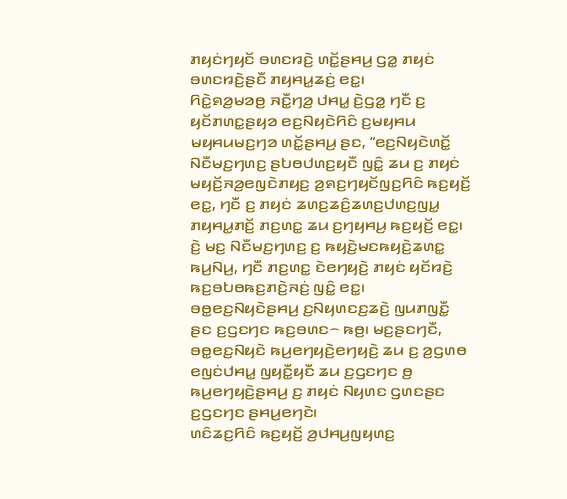ꤊꤟꤢꤦꤚꤟꤢꤩ ꤋꤛꤢꤙꤢꤧ꤬ ꤛꤢꤩ꤭ꤔꤌꤣ꤬ ꤞꤤ꤭ ꤊꤟꤢꤦ ꤋꤛꤢꤙꤢꤧ꤬ꤔꤢꤪ ꤊꤟꤌꤣ꤭ꤘꤢꤦ꤬ ꤕꤢ꤭꤯
ꤖꤢꤧ꤭ꤎꤤ꤬ꤗꤤꤥ꤬ ꤏꤢꤪ꤭ꤚꤤ꤬ ꤓꤌꤣ꤭ ꤢꤧ꤬ꤞꤤ꤭ ꤚꤢꤪ ꤢ꤬ ꤟꤢꤩꤊꤛꤢ꤭ꤔꤟꤤ ꤕꤢ꤬ꤡꤟꤢꤧꤖꤢꤨ ꤢ꤬ꤗꤟꤌꤣ ꤗꤟꤌꤣꤗꤢ꤬ꤚꤤ ꤛꤢꤩ꤭ꤔꤌꤣ꤬ ꤔꤢ, “ꤕꤢ꤬ꤡꤟꤢꤧꤛꤢꤩ꤭ ꤡꤢꤪꤗꤢ꤬ꤚꤛꤢ꤬ ꤔꤝꤥꤓꤛꤢ꤬ꤟꤢꤪ ꤜꤢꤨ꤭ ꤘꤣ ꤢ꤬ ꤊꤟꤢꤦ ꤗꤟꤢꤩ꤬ꤏꤤ꤬ꤕꤜꤢꤧꤊꤟꤢ꤬ ꤤ꤬ꤎꤢ꤬ꤚꤟꤢꤩꤜꤢ꤬ꤖꤢꤨ ꤒꤢ꤬ꤟꤢꤩ꤬ ꤕꤢ꤭, ꤚꤢꤪ ꤢ꤬ ꤊꤟꤢꤦ ꤘꤛꤢ꤬ꤘꤢꤨ꤬ꤘꤛꤢ꤬ꤓꤛꤢ꤬ꤜꤣ꤭ ꤊꤟꤌꤣ꤭ꤊꤢꤩ꤬ ꤊꤢ꤬ꤛꤢ꤭ ꤘꤣ ꤢ꤬ꤚꤟꤌꤣ꤬ ꤒꤢ꤬ꤟꤢꤩ꤬ ꤕꤢ꤭꤯ ꤢꤧ꤬ ꤗꤢ꤬ ꤡꤢꤪꤗꤢ꤬ꤚꤛꤢ꤬ ꤢ꤬ ꤒꤟꤢꤧ꤬ꤗꤢꤒꤟꤢꤧ꤬ꤘꤛꤢ꤭ ꤒꤣ꤬ꤡꤣ꤬, ꤚꤢꤪ ꤊꤢ꤬ꤛꤢ꤭ ꤢꤧꤕꤚꤟꤢꤧ꤬ ꤊꤟꤢꤦ ꤟꤢꤩꤙꤢꤧ꤬ ꤒꤢ꤬ꤋꤝꤥꤒꤢ꤬ꤊꤢꤧ꤬ꤏꤢꤦ꤬ ꤜꤢꤨ꤭ ꤕꤢ꤭꤯
ꤋꤥ꤭ꤕꤢ꤬ꤡꤟꤢꤧꤔꤌꤣ꤬ ꤢ꤬ꤡꤟꤛꤢꤢ꤬ꤘꤢꤧ꤬ ꤜꤣꤊꤜꤢꤪ꤭ ꤔꤢ ꤢ꤬ꤞꤢꤚꤢ ꤒꤢ꤬ꤋꤛꤢ꤮ ꤒꤥ꤬꤯ ꤗꤢ꤬ꤔꤢꤚꤢꤪ, ꤋꤥ꤭ꤕꤢ꤬ꤡꤟꤢꤧ ꤒꤣ꤬ꤕꤚꤟꤢꤧ꤬ꤕꤚꤟꤢꤧ꤬ ꤘꤣ ꤢ꤬ ꤤ꤬ꤞꤛꤥ ꤕꤜꤢꤦꤓꤌꤣ꤭ ꤜꤟꤢꤪ꤭ꤟꤢꤪ ꤘꤣ ꤢ꤬ꤞꤢꤚꤢ ꤥ꤬ ꤒꤣ꤬ꤕꤚꤟꤢꤧ꤬ꤔꤌꤣ꤬ ꤢ꤬ ꤊꤟꤢꤦ ꤡꤟꤛꤢ ꤞꤛꤢꤔꤢ ꤢ꤬ꤞꤢꤚꤢ ꤔꤌꤣ꤬ꤕꤚꤢꤧ꤯
ꤛꤢꤨꤘꤢ꤬ꤖꤢꤨ ꤒꤢ꤬ꤟꤢꤩ꤬ ꤤ꤬ꤓꤌꤣ꤬ꤜꤟꤛꤢ꤬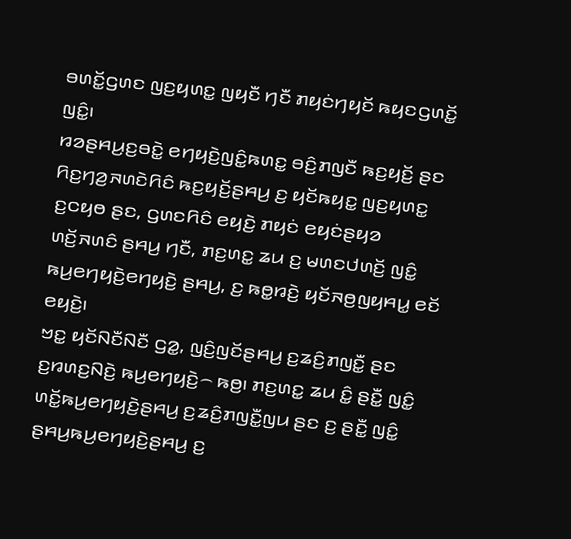ꤋꤛꤢꤩ꤭ꤞꤛꤢ ꤜꤢ꤬ꤟꤛꤢ꤭ ꤜꤟꤢꤪ ꤚꤢꤪ ꤊꤟꤢꤦꤚꤟꤢꤩ ꤒꤟꤢꤞꤛꤢꤩ꤭ ꤜꤢꤨ꤭꤯
ꤙꤤꤔꤌꤣ꤬ꤢ꤬ꤋꤢꤧ꤭ ꤕꤚꤟꤢꤧ꤬ꤜꤢꤨ꤭ꤒꤛꤢ꤭ ꤋꤢꤨ꤬ꤊꤜꤢꤪ ꤒꤢ꤬ꤟꤢꤩ꤬ ꤔꤢ ꤖꤢ꤬ꤚꤤ꤬ꤏꤛꤢꤧꤖꤢꤨ ꤒꤢ꤬ꤟꤢꤩ꤬ꤔꤌꤣ꤬ ꤢ꤬ ꤟꤢꤩꤒꤟꤢ꤭ ꤜꤢ꤬ꤟꤛꤢ꤭ ꤢ꤬ꤍꤟꤥ ꤔꤢ, ꤞꤛꤢꤖꤢꤨ ꤕꤟꤢꤧ꤬ ꤊꤟꤢꤦ ꤕꤟꤢꤦꤔꤟꤤ ꤛꤢꤩ꤬ꤏꤛꤢꤨ ꤔꤌꤣ꤬ ꤚꤢꤪ, ꤊꤢ꤬ꤛꤢ꤭ ꤘꤣ ꤢ꤬ ꤗꤛꤢꤓꤛꤢꤩ꤬ ꤜꤢꤨ꤭ ꤒꤣ꤬ꤕꤚꤟꤢꤧ꤬ꤕꤚꤟꤢꤧ꤬ ꤔꤌꤣ꤬, ꤢ꤬ ꤒꤥ꤭ꤙꤢꤧ꤬ ꤟꤢꤩꤏꤥ꤬ꤜꤟꤌꤣ꤭ ꤕꤢꤩ ꤕꤟꤢꤧ꤬꤯
ꤠꤢ꤭ ꤟꤢꤩꤡꤢꤪꤡꤢꤪ ꤞꤤ꤭, ꤜꤢꤨ꤬ꤜꤢꤩꤔꤌꤣ꤬ ꤢ꤬ꤘꤢꤨ꤬ꤊꤜꤢꤪ꤭ ꤔꤢ ꤢ꤬ꤙꤛꤢ꤬ꤡꤢꤧ꤬ ꤒꤣ꤬ꤕꤚꤟꤢꤧ꤬꤮ ꤒꤥ꤬꤯ ꤊꤢ꤬ꤛꤢ꤭ ꤘꤣ ꤢꤨ꤭ ꤔꤢꤪ꤭ ꤜꤢꤨ꤭ ꤛꤢꤩ꤭ꤒꤣ꤬ꤕꤚꤟꤢꤧ꤬ꤔꤌꤣ꤬ ꤢ꤬ꤘꤢꤨ꤬ꤊꤜꤢꤪ꤭ꤜꤣ ꤔꤢ ꤢ꤬ ꤔꤢꤪ꤭ ꤜꤢꤨ꤭ ꤔꤌꤣ꤬ꤒꤣ꤬ꤕꤚꤟꤢꤧ꤬ꤔꤌꤣ꤬ ꤢ꤬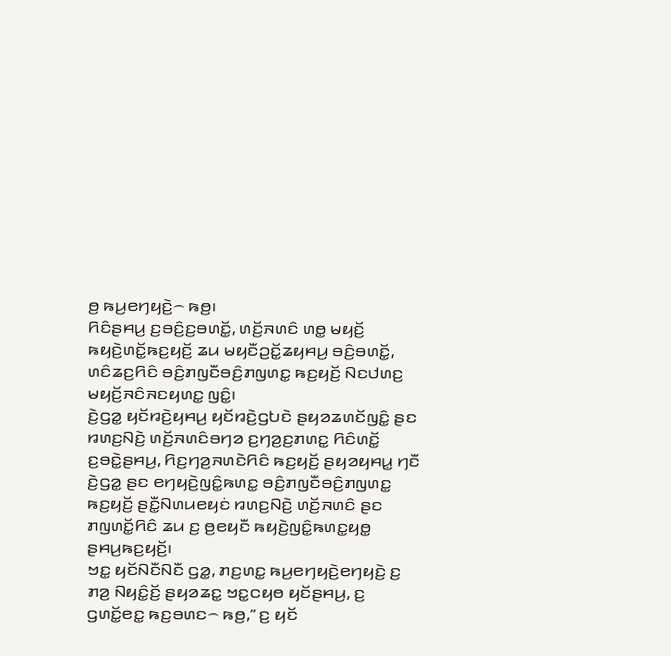ꤥ꤬ ꤒꤣ꤬ꤕꤚꤟꤢꤧ꤬꤮ ꤒꤥ꤬꤯
ꤖꤢꤨꤔꤌꤣ꤬ ꤢ꤬ꤋꤢꤨ꤬ꤢ꤬ꤋꤛꤢꤩ꤭, ꤛꤢꤩ꤬ꤏꤛꤢꤨ ꤛꤥ꤭ ꤗꤟꤢꤩ꤬ ꤒꤟꤢꤧ꤬ꤛꤢꤩ꤭ꤒꤢ꤬ꤟꤢꤩ꤬ ꤘꤣ ꤗꤟꤢꤪꤑꤢꤩ꤭ꤘꤟꤌꤣ꤬ ꤋꤢꤨ꤬ꤋꤛꤢꤩ꤭, ꤛꤢꤨꤘꤢ꤬ꤖꤢꤨ ꤋꤢꤨ꤬ꤊꤜꤢꤪꤋꤢꤨ꤬ꤊꤜꤛꤢ꤭ ꤒꤢ꤬ꤟꤢꤩ꤬ ꤡꤢꤓꤛꤢ꤬ ꤗꤟꤢꤩ꤬ꤏꤢꤨꤏꤢꤟꤛꤢ꤭ ꤜꤢꤨ꤭꤯
ꤢꤧ꤬ꤞꤤ꤭ ꤟꤢꤩꤙꤢꤧ꤬ꤟꤌꤣ꤬ ꤟꤢꤩꤙꤢꤧ꤬ꤞꤝꤢꤧ ꤔꤟꤤꤘꤛꤢꤩꤜꤢꤨ꤭ ꤔꤢ ꤙꤛꤢ꤬ꤡꤢꤧ꤬ ꤛꤢꤩ꤬ꤏꤛꤢꤨꤋꤚꤤ ꤢ꤬ꤚꤤ꤬ꤢ꤬ꤊꤛꤢ꤭ ꤖꤢꤨꤛꤢꤩ꤭ ꤢ꤬ꤋꤢꤧ꤭ꤔꤌꤣ꤬, ꤖꤢ꤬ꤚꤤ꤬ꤏꤛꤢꤧꤖꤢꤨ ꤒꤢ꤬ꤟꤢꤩ꤬ ꤔꤟꤤꤟꤌꤣ꤭ ꤚꤢꤪ ꤢꤧ꤬ꤞꤤ꤭ ꤔꤢ ꤕꤚꤟꤢꤧ꤬ꤜꤢꤨ꤭ꤒꤛꤢ꤭ ꤋꤢꤨ꤬ꤊꤜꤢꤪꤋꤢꤨ꤬ꤊꤜꤛꤢ꤭ ꤒꤢ꤬ꤟꤢꤩ꤬ ꤔꤢꤪ꤭ꤡꤛꤣꤕꤟꤢꤦ ꤙꤛꤢ꤬ꤡꤢꤧ꤬ ꤛꤢꤩ꤬ꤏꤛꤢꤨ ꤔꤢ ꤊꤜꤛꤢꤩ꤭ꤖꤢꤨ ꤘꤣ ꤢ꤬ ꤥ꤬ꤕꤟꤢꤪ ꤒꤟꤢꤧ꤬ꤜꤢꤨ꤭ꤒꤛꤢ꤭ꤟꤥ꤭ ꤔꤌꤣ꤬ꤒꤢ꤬ꤟꤢꤩ꤬꤯
ꤠꤢ꤭ ꤟꤢꤩꤡꤢꤪꤡꤢꤪ ꤞꤤ꤭, ꤊꤢ꤬ꤛꤢ꤭ ꤒꤣ꤬ꤕꤚꤟꤢꤧ꤬ꤕꤚꤟꤢꤧ꤬ ꤢ꤬ ꤊꤤ꤬ ꤡꤟꤢꤨ꤭ꤢꤩ꤬ ꤔꤟꤤꤘꤢ꤭ ꤠꤢ꤭ꤍꤟꤥ ꤟꤢꤩꤔꤌꤣ꤬, ꤢ꤬ ꤞꤛꤢꤩ꤭ꤕꤢ꤭ ꤒꤢ꤬ꤋꤛꤢ꤮ ꤒꤥ꤬,” ꤢ꤬ ꤟꤢꤩ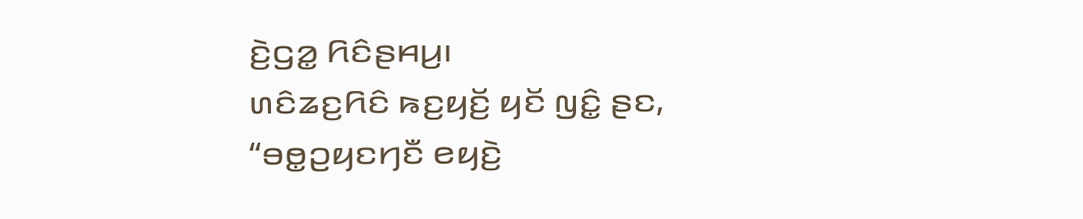ꤢꤧ꤬ꤞꤤ꤭ ꤖꤢꤨꤔꤌꤣ꤬꤯
ꤛꤢꤨꤘꤢ꤬ꤖꤢꤨ ꤒꤢ꤬ꤟꤢꤩ꤬ ꤟꤢꤩ ꤜꤢꤨ꤭ ꤔꤢ, “ꤋꤥ꤭ꤑꤟꤢꤚꤢꤪ ꤕꤟꤢꤧ꤬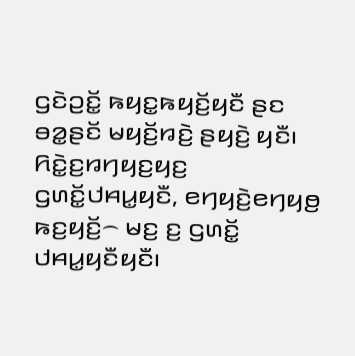ꤞꤢꤧꤑꤢꤩ꤭ ꤒꤟꤢ꤭ꤒꤟꤢꤩ꤬ꤟꤢꤪ ꤔꤢ ꤋꤤ꤭ꤔꤢꤩ ꤗꤟꤢꤩ꤬ꤙꤢꤧ꤬ ꤔꤟꤢꤧ꤬ ꤟꤢꤪ꤯ ꤖꤢꤧ꤭ꤢ꤬ꤙꤚꤟꤢ꤬ꤟꤢ꤬ ꤞꤛꤢꤩ꤭ꤓꤌꤣ꤭ꤟꤢꤪ, ꤕꤚꤟꤢꤧ꤬ꤕꤚꤟꤥ꤬ ꤒꤢ꤬ꤟꤢꤩ꤬꤮ ꤗꤢ꤬ ꤢ꤬ ꤞꤛꤢꤩ꤭ ꤓꤌꤣ꤭ꤟꤢꤪꤟꤢꤪ꤯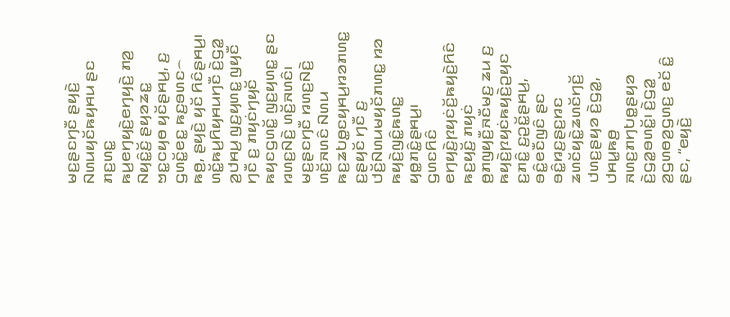ꤗꤢ꤬ꤔꤢꤚꤢꤪ ꤔꤟꤢꤧ꤬ ꤡꤛꤣꤟꤢꤩꤒꤟꤌꤣ ꤔꤢ ꤊꤢ꤬ꤛꤢ꤭ ꤒꤣ꤬ꤕꤚꤟꤢꤧ꤬ꤕꤚꤟꤢꤧ꤬ ꤊꤤ꤬ ꤡꤟꤢꤨ꤭ꤢꤩ꤬ ꤔꤟꤤꤘꤢ꤭ ꤠꤢ꤭ꤍꤟꤥ ꤟꤢꤩꤔꤌꤣ꤬, ꤢ꤬ ꤞꤛꤢꤩ꤭ꤕꤢ꤭ ꤒꤢ꤬ꤋꤛꤢ꤮ ꤒꤥ꤬, ꤔꤟꤢꤧ꤬ ꤟꤢꤩ ꤖꤢꤨꤔꤌꤣ꤬꤯
ꤛꤢꤩ꤭ꤒꤣ꤬ꤖꤟꤌꤣꤚꤢꤪ ꤢꤧ꤬ꤞꤤ꤭ ꤤ꤬ꤓꤌꤣ꤬ ꤜꤢ꤬ꤟꤛꤢ꤭ ꤜꤟꤢꤪ ꤚꤢꤪ ꤢ꤬ ꤊꤟꤢꤦꤚꤟꤢꤩ ꤒꤟꤢꤞꤛꤢꤩ꤭ ꤜꤢ꤬ꤟꤛꤢ꤭ ꤔꤢ ꤙꤛꤢ꤬ꤡꤢꤧ꤬ ꤛꤢꤩ꤬ꤏꤛꤢꤨ꤯ ꤗꤢ꤬ꤔꤢꤚꤢꤪ ꤙꤛꤢ꤬ꤡꤢꤧ꤬ ꤛꤢꤩ꤬ꤏꤛꤢꤨ ꤡꤛꤣ ꤒꤢ꤬ꤘꤝꤥ꤭ꤢꤟꤌꤣ꤬ꤙꤤꤊꤛꤢ꤭ ꤢ꤬ꤔꤟꤢꤩ ꤚꤢꤪ ꤢ꤬ ꤓꤢꤩ꤬ꤡꤛꤣꤗꤟꤢꤩꤊꤛꤢ꤭ ꤙꤤ ꤒꤟꤢꤧ꤬ꤜꤢꤨ꤭ꤒꤛꤢ꤭ ꤟꤥ꤭ꤊꤢꤨ꤭ꤔꤌꤣ꤬꤯
ꤞꤛꤢꤖꤢꤨ ꤕꤚꤟꤢꤧ꤬ꤐꤟꤢꤦꤢꤩ꤬ꤒꤟꤢꤧ꤬ꤖꤢꤨ ꤒꤢ꤬ꤟꤢꤩ꤬ ꤊꤟꤢꤦ ꤥ꤬ꤊꤜꤟꤢꤪ꤬ꤏꤢꤪꤗꤢ꤬ ꤘꤣ ꤢ꤬ ꤒꤟꤢꤧ꤬ꤐꤟꤢꤦꤒꤟꤢꤧ꤬ꤑꤟꤢ ꤢ꤬ꤊꤢꤨ꤭ ꤢ꤬ꤑꤢꤩ꤭ꤔꤌꤣ꤬, ꤋꤢꤨ꤭ꤕꤢꤪꤜꤢꤨ ꤔꤢ ꤋꤢꤨ꤭ꤙꤢ꤬ꤔꤢ꤬ꤙꤢ ꤘꤛꤢꤩꤟꤢꤧ꤭ꤘꤛꤢꤩꤚꤢꤩ꤬ ꤓꤛꤢ꤬ꤔꤟꤤ ꤢꤧ꤬ꤞꤤ꤭, ꤓꤌꤣ꤭ꤒꤥ꤬ ꤏꤛꤢ꤬ꤊꤚꤝꤥ꤭ꤔꤟꤤ ꤢꤧ꤬ꤞꤤ꤭ꤋꤛꤢꤩ꤭꤯ ꤢꤧ꤬ꤞꤤ꤭ ꤤ꤬ꤞꤛꤥꤤ꤬ꤞꤛꤢ꤬ ꤕꤢꤩ ꤢꤨ꤭ ꤔꤢ, “ꤕꤟꤢꤧ꤬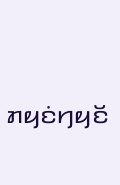ꤊꤟꤢꤦꤚꤟꤢꤩ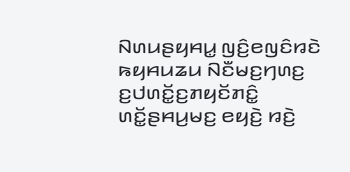ꤡꤛꤣꤔꤟꤌꤣ꤭ ꤜꤢꤨ꤬ꤕꤜꤢꤨꤙꤢꤧ ꤒꤟꤌꤣꤘꤣ ꤡꤢꤪꤗꤢ꤬ꤚꤛꤢ꤬ ꤢ꤬ꤓꤛꤢꤩ꤭ꤢ꤬ꤊꤟꤢꤩꤊꤢꤨ꤭ ꤛꤢꤩ꤭ꤔꤌꤣ꤬ꤗꤢ꤬ ꤕꤟꤢꤧ꤬ ꤙꤢꤧ꤬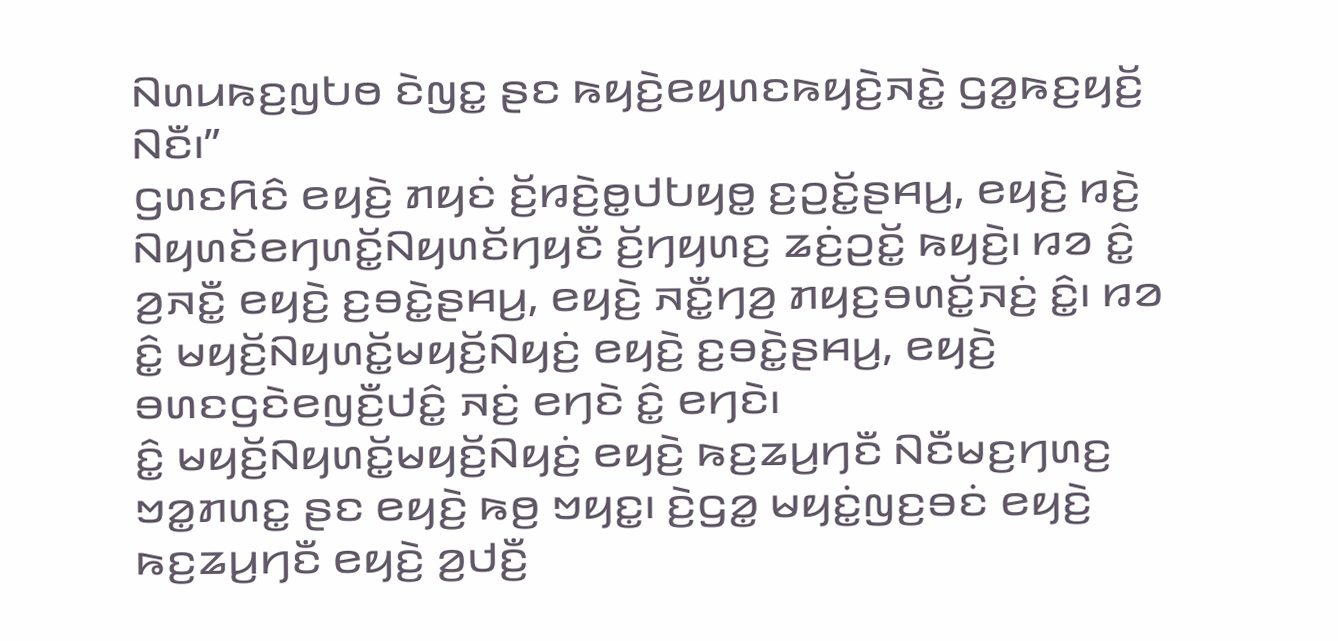ꤡꤛꤣꤒꤢ꤬ꤜꤝꤥ ꤢꤧꤜꤢ꤭ ꤔꤢ ꤒꤟꤢꤧ꤬ꤕꤟꤛꤢꤒꤟꤢꤧ꤬ꤏꤢꤧ꤭ ꤞꤤ꤭ꤒꤢ꤬ꤟꤢꤩ꤬ ꤡꤢꤪ꤯”
ꤞꤛꤢꤖꤢꤨ ꤕꤟꤢꤧ꤬ ꤊꤟꤢꤦ ꤢꤩ꤬ꤙꤢꤧ꤬ꤥ꤭ꤓꤝꤟꤥ꤭ ꤢ꤬ꤑꤢꤩ꤭ꤔꤌꤣ꤬, ꤕꤟꤢꤧ꤬ ꤙꤢꤧ꤬ ꤡꤟꤛꤢꤩꤕꤚꤛꤢꤩ꤭ꤡꤟꤛꤢꤩꤚꤟꤢꤪ ꤢꤩ꤬ꤚꤟꤛꤢ꤬ ꤘꤢꤦ꤬ꤑꤢꤩ꤭ ꤒꤟꤢꤧ꤬꤯ ꤙꤤ ꤢꤨ꤭ ꤤ꤬ꤏꤢꤪ꤭ ꤕꤟꤢꤧ꤬ ꤢ꤬ꤋꤢꤧ꤭ꤔꤌꤣ꤬, ꤕꤟꤢꤧ꤬ ꤏꤢꤪ꤭ꤚꤤ꤬ ꤊꤟꤢ꤬ꤋꤛꤢꤩ꤭ꤏꤢꤦ꤬ ꤢꤨ꤭꤯ ꤙꤤ ꤢꤨ꤭ ꤗꤟꤢꤩ꤬ꤡꤟꤛꤢꤩ꤭ꤗꤟꤢꤩ꤬ꤡꤟꤢꤦ꤬ ꤕꤟꤢꤧ꤬ ꤢ꤬ꤋꤢꤧ꤭ꤔꤌꤣ꤬, ꤕꤟꤢꤧ꤬ ꤋꤛꤢꤞꤢꤧꤕꤜꤢꤪ꤬ꤓꤢꤨ꤭ ꤏꤢꤦ꤬ ꤕꤚꤢꤧ ꤢꤨ꤭ ꤕꤚꤢꤧ꤯
ꤢꤨ꤭ ꤗꤟꤢꤩ꤬ꤡꤟꤛꤢꤩ꤭ꤗꤟꤢꤩ꤬ꤡꤟꤢꤦ꤬ ꤕꤟꤢꤧ꤬ ꤒꤢ꤬ꤘꤣ꤬ꤚꤢꤪ ꤡꤢꤪꤗꤢ꤬ꤚꤛꤢ꤬ ꤠꤤ꤭ꤊꤛꤢ꤭ ꤔꤢ ꤕꤟꤢꤧ꤬ ꤒꤥ꤬ ꤠꤟꤢ꤭꤯ ꤢꤧ꤬ꤞꤤ꤭ ꤗꤟꤢꤦ꤭ꤜꤢ꤬ꤋꤢꤦ ꤕꤟꤢꤧ꤬ ꤒꤢ꤬ꤘꤣ꤬ꤚꤢꤪ ꤕꤟꤢꤧ꤬ ꤤ꤬ꤓꤢꤪ꤬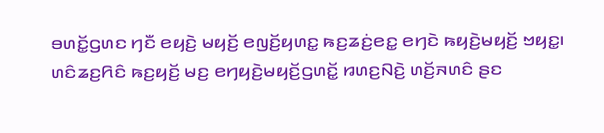ꤋꤛꤢꤩ꤭ꤞꤛꤢ ꤚꤢꤪ ꤕꤟꤢꤧ꤬ ꤗꤟꤢꤩ꤬ ꤕꤜꤢꤩ꤬ꤟꤛꤢ꤭ ꤒꤢ꤬ꤘꤢꤦ꤬ꤕꤢ꤭ ꤕꤚꤢꤧ ꤒꤟꤢꤧ꤬ꤗꤟꤢꤩ꤬ ꤠꤟꤢ꤭꤯
ꤛꤢꤨꤘꤢ꤬ꤖꤢꤨ ꤒꤢ꤬ꤟꤢꤩ꤬ ꤗꤢ꤬ ꤕꤚꤟꤢꤧ꤬ꤗꤟꤢꤩ꤬ꤞꤛꤢꤩ꤭ ꤙꤛꤢ꤬ꤡꤢꤧ꤬ ꤛꤢꤩ꤬ꤏꤛꤢꤨ ꤔꤢ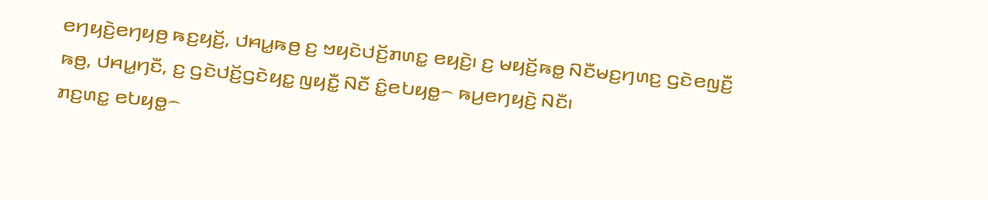ꤕꤚꤟꤢꤧ꤬ꤕꤚꤟꤥ꤬ ꤒꤢ꤬ꤟꤢꤩ꤬, ꤓꤌꤣ꤭ꤒꤥ꤬ ꤢ꤬ ꤠꤟꤢꤧꤓꤢꤩ꤬ꤊꤛꤢ꤭ ꤕꤟꤢꤧ꤬꤯ ꤢ꤬ ꤗꤟꤢꤩ꤬ꤒꤥ꤭ ꤡꤢꤪꤗꤢ꤬ꤚꤛꤢ꤬ ꤞꤢꤧꤕꤜꤢꤪ꤬ ꤒꤥ꤬, ꤓꤌꤣ꤭ꤚꤢꤪ, ꤢ꤬ ꤞꤢꤧꤓꤢꤩ꤬ꤞꤢꤧꤟꤢ꤭ ꤜꤟꤢꤪ꤭ ꤡꤢꤪ ꤢꤨ꤭ꤕꤝꤟꤥ꤭꤮ ꤒꤣ꤬ꤕꤚꤟꤢꤧ꤬ ꤡꤢꤪ꤯
ꤊꤢ꤬ꤛꤢ꤭ ꤕꤝꤟꤥ꤭꤮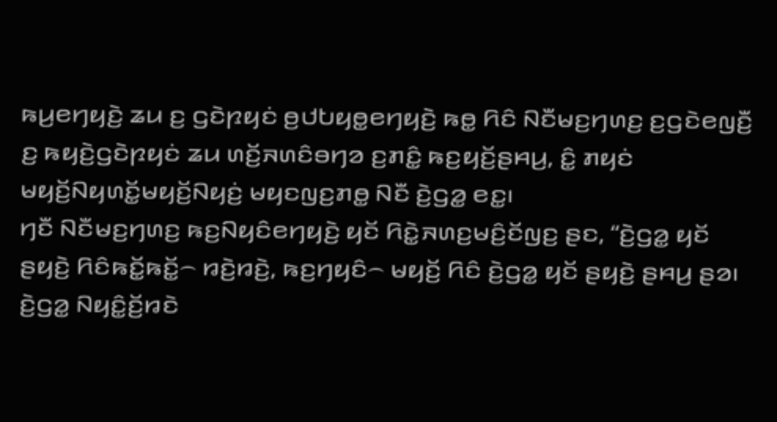ꤒꤣ꤬ꤕꤚꤟꤢꤧ꤬ ꤘꤣ ꤢ꤬ ꤞꤢꤧꤐꤟꤢꤦ ꤥ꤬ꤓꤝꤟꤥ꤭ꤕꤚꤟꤢꤧ꤬ ꤒꤥ꤭ ꤖꤢꤨ ꤡꤢꤪꤗꤢ꤬ꤚꤛꤢ꤬ ꤢ꤬ꤞꤢꤧꤕꤜꤢꤪ꤬ ꤢ꤬ ꤒꤟꤢꤧ꤬ꤞꤢꤧꤐꤟꤢꤦ ꤘꤣ ꤛꤢꤩ꤬ꤏꤛꤢꤨꤋꤚꤤ ꤢ꤬ꤊꤢꤨ꤭ ꤒꤢ꤬ꤟꤢꤩ꤬ꤔꤌꤣ꤬, ꤢꤨ꤭ ꤊꤟꤢꤦ ꤗꤟꤢꤩ꤬ꤡꤟꤛꤢꤩ꤭ꤗꤟꤢꤩ꤬ꤡꤟꤢꤦ꤬ ꤗꤟꤢꤜꤢ꤬ꤊꤥ꤭ ꤡꤢꤪ ꤢꤧ꤬ꤞꤤ꤭ ꤕꤢ꤭꤯
ꤚꤢꤪ ꤡꤢꤪꤗꤢ꤬ꤚꤛꤢ꤬ ꤒꤢ꤬ꤡꤟꤢꤨꤕꤚꤟꤢꤧ꤬ ꤟꤢꤩ ꤖꤢꤧ꤭ꤏꤛꤢ꤬ꤗꤢꤨ꤬ꤢꤩꤜꤢ꤬ ꤔꤢ, “ꤢꤧ꤬ꤞꤤ꤭ ꤟꤢꤩ ꤔꤟꤢꤧ꤬ ꤖꤢꤨꤒꤢꤩ꤭ꤒꤢꤩ꤭꤮ ꤙꤢꤧ꤬ꤙꤢꤧ꤬, ꤒꤢ꤬ꤚꤟꤢꤨ꤮ ꤗꤟꤢꤩ꤬ ꤖꤢꤨ ꤢꤧ꤬ꤞꤤ꤭ ꤟꤢꤩ ꤔꤟꤢꤧ꤬ ꤔꤌꤣ꤬ ꤔꤤ꤯ ꤢꤧ꤬ꤞꤤ꤭ ꤡꤟꤢꤨ꤭ꤢꤩ꤬ꤙꤢꤧ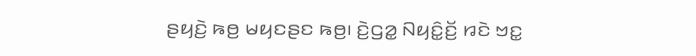ꤔꤟꤢꤧ꤬ ꤒꤥ꤬ ꤗꤟꤢꤔꤢ ꤒꤥ꤬꤯ ꤢꤧ꤬ꤞꤤ꤭ ꤡꤟꤢꤨ꤭ꤢꤩ꤬ ꤙꤢꤧ ꤠꤢ꤭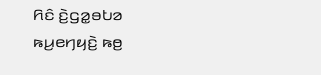ꤖꤢꤨ ꤢꤧ꤬ꤞꤤ꤭ꤋꤝꤤ ꤒꤣ꤬ꤕꤚꤟꤢꤧ꤬ ꤒꤥ꤬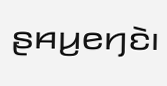ꤔꤌꤣ꤬ꤕꤚꤢꤧ꤯